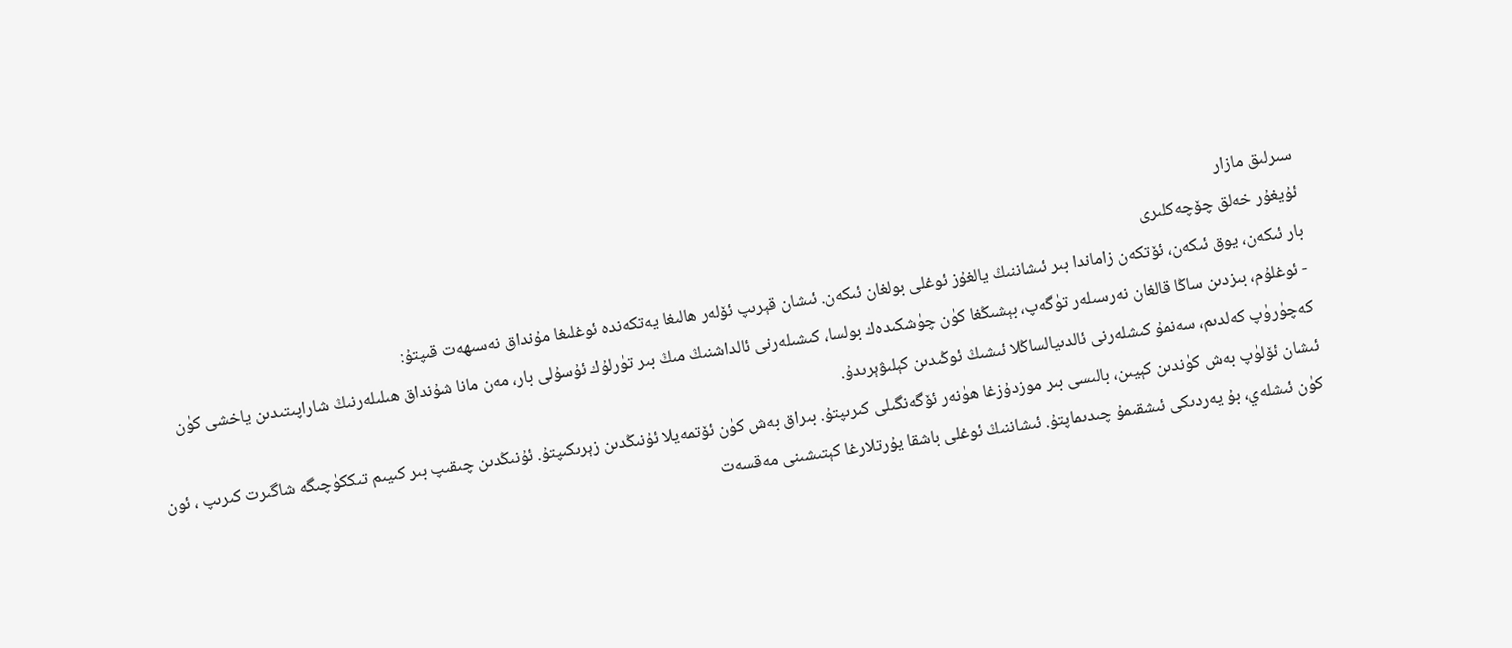سىرلىق مازار
ئۇيغۇر خەلق چۆچەكلىرى
بار ئىكەن، يوق ئىكەن، ئۆتكەن زاماندا بىر ئىشاننىڭ يالغۇز ئوغلى بولغان ئىكەن. ئىشان قېرىپ ئۆلەر ھالىغا يەتكەندە ئوغلىغا مۇنداق نەسىھەت قىپتۇ:
- ئوغلۇم، بىزدىن ساڭا قالغان نەرسىلەر تۈگەپ، بېشىڭغا كۈن چۈشكىدەك بولسا، كىشىلەرنى ئالداشنىڭ مىڭ بىر تۈرلۇك ئۇسۇلى بار، مەن مانا شۇنداق ھىلىلەرنىڭ شاراپىتىدىن ياخشى كۈن كەچۈرۈپ كەلدىم، سەنمۇ كىشلەرنى ئالدىيالساڭلا ئىشىڭ ئوڭىدىن كېلىۋېرىدۇ.
ئىشان ئۆلۈپ بەش كۈندىن كېيىن، بالىسى بىر موزدۇزغا ھۈنەر ئۆگەنگىلى كىرىپتۇ. بىراق بەش كۈن ئۆتمەيلا ئۇنىڭدىن زېرىكىپتۇ. ئۇنىڭدىن چىقىپ بىر كىيىم تىككۈچىگە شاگىرت كىرىپ ، ئون كۈن ئىشلەي، بۇ يەردىكى ئىشقىمۇ چىدىماپتۇ. ئىشاننىڭ ئوغلى باشقا يۇرتلارغا كېتىشىنى مەقسەت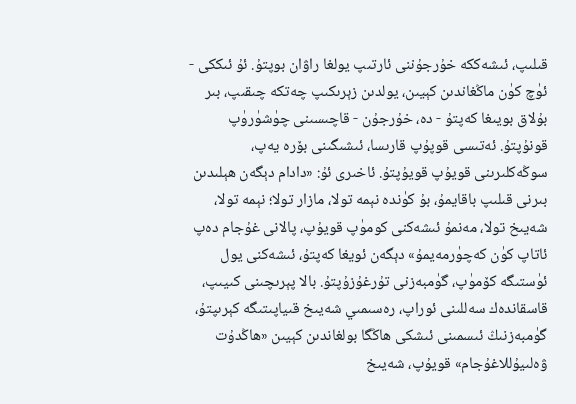قىلىپ، ئىشەككە خۇرجۇننى ئارتىپ يولغا راۋان بوپتۇ. ئۇ ئىككى - ئۈچ كۈن ماڭغاندىن كېيىن، يولدىن زېرىكىپ چەتكە چىقىپ، بىر بۇلاق بويىغا كەپتۇ - دە، خۇرجۇن - قاچىسىنى چۈشۈرۈپ قونۇپتۇ. ئەتىسى قوپۇپ قارىسا، ئىشىگىنى بۆرە يەپ، سوڭەكلىرىنى قويۇپ قويۇپتۇ. ئاخىرى ئۇ: «دادام دېگەن ھېلىدىن بىرنى قىلىپ باقايمۇ، بۇ كۈندە نېمە تولا، مازار تولا؛ نېمە تولا، شەيىخ تولا، مەنمۇ ئىشەكنى كومۈپ قويۇپ، پالانى غۇجام دەپ ئاتاپ كۈن كەچۈرمەيمۇ» دېگەن ئويغا كەپتۇ، ئىشەكنى يول ئۈستىگە كۆمۈپ، گۈمبەزنى تۇرغۇزۇپتۇ. بالا پېرىچىنى كىيىپ، قاسقاندەك سەللىنى ئوراپ، رەسىمىي شەيىخ قىياپىتىگە كېرىپتۇ، گۈمبەزنىڭ ئىسمىنى ئىشكى ھاڭگا بولغاندىن كېيىن «ھاڭدۇت ۋەلىيۇللاغۇجام» قويۇپ، شەيىخ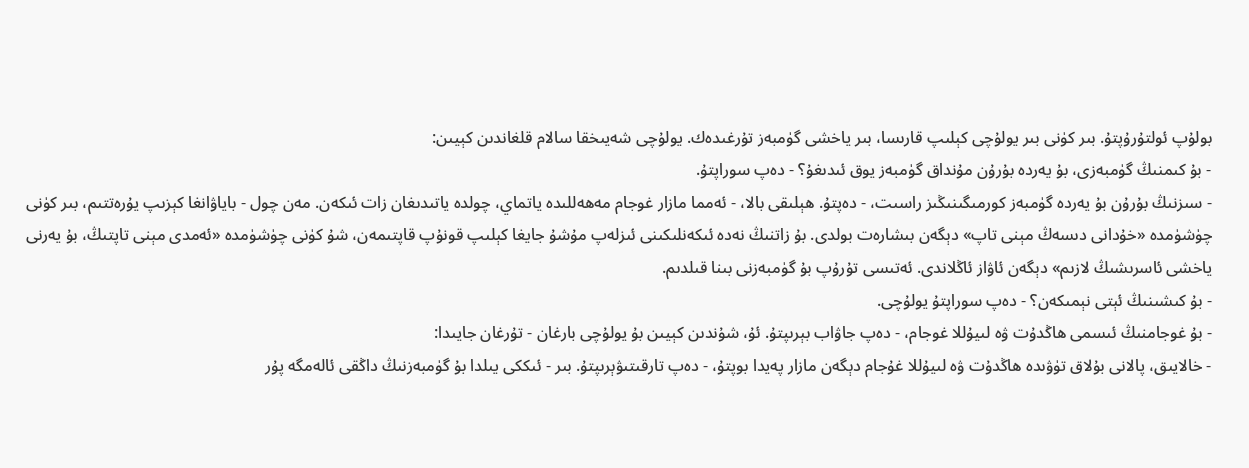بولۇپ ئولتۇرۇپتۇ. بىر كۈنى بىر يولۇچى كېلىپ قارىسا، بىر ياخشى گۈمبەز تۇرغىدەك. يولۇچى شەيىخقا سالام قلغاندىن كېيىن:
- بۇ كىمنىڭ گۈمبەزى، بۇ يەردە بۇرۇن مۇنداق گۈمبەز يوق ئىدىغۇ؟ - دەپ سوراپتۇ.
- سىزنىڭ بۇرۇن بۇ يەردە گۈمبەز كورمىگىنىڭىز راسىت، - دەپتۇ. ھېلىقى بالا، - ئەمما مازار غوجام مەھەللىدە ياتماي، چولدە ياتىدىغان زات ئىكەن. مەن چول - باياۋانغا كېزىپ يۇرەتتىم، بىر كۈنى چۈشۈمدە «خۇدانى دىسەڭ مېنى تاپ» دېگەن بىشارەت بولدى. بۇ زاتنىڭ نەدە ئىكەنلىكىنى ئىزلەپ مۇشۇ جايغا كېلىپ قونۇپ قاپتىمەن، شۇ كۈنى چۈشۈمدە «ئەمدى مېنى تاپتىڭ، بۇ يەرنى ياخشى ئاسرىشىڭ لازىم» دېگەن ئاۋاز ئاڭلاندى. ئەتىسى تۇرۇپ بۇ گۈمبەزنى بىنا قىلدىم.
- بۇ كىشىنىڭ ئېتى نېمىكەن؟ - دەپ سوراپتۇ يولۇچى.
- بۇ غوجامنىڭ ئىسمى ھاڭدۇت ۋە لىيۇللا غوجام، - دەپ جاۋاب بېرىپتۇ. ئۇ، شۇندىن كېيىن بۇ يولۇچى بارغان - تۇرغان جايىدا:
- خالايىق، پالانى بۇلاق تۈۋىدە ھاڭدۇت ۋە لىيۇللا غۇجام دېگەن مازار پەيدا بوپتۇ، - دەپ تارقىتىۋېرىپتۇ. بىر - ئىككى يىلدا بۇ گۈمبەزنىڭ داڭقى ئالەمگە پۇر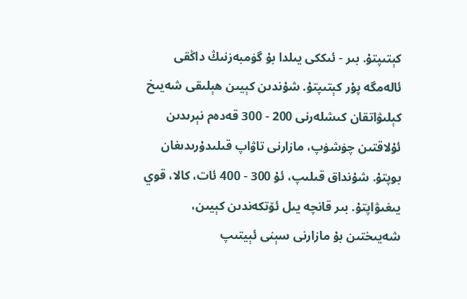كېتىپتۇ. بىر - ئىككى يىلدا بۇ گۈمبەزنىڭ داڭقى ئالەمگە پۇر كېتىپتۇ. شۇندىن كېيىن ھېلىقى شەيىخ كېلىۋاتقان كىشلەرنى 200 - 300 قەدەم نېرىدىن ئۇلاقتىن چۈشۈپ، مازارنى تاۋاپ قىلىدۇرىدىغان بوپتۇ. شۇنداق قىلىپ، ئۇ 300 - 400 ئات، كالا، قوي يىغىۋاپتۇ. بىر قانچە يىل ئۆتكەندىن كېيىن، شەيىختىن بۇ مازارنى سېنى ئېيتىپ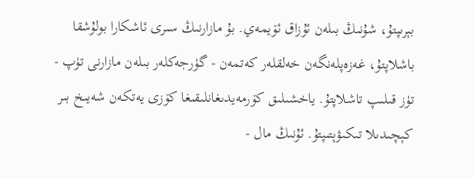بېرىپتۇ، شۇنىڭ بىلەن ئۇزاق ئۆيمەي. بۇ مازارنىڭ سىرى ئاشكارا بولۇشقا باشلاپتۇ، غەزەپلەنگەن خەلقلەر كەتمەن - گۈرجەكلەر بىلەن مازارنى تۈپ - تۈز قىلىپ تاشلاپتۇ. ياخشىلىق كۆرمەيدىغانلىقىغا كۆزى يەتكەن شەيىخ بىر كېچىدىلا تىكىۋېتىپتۇ. ئۇنىڭ مال -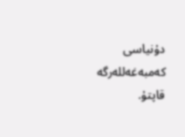دۇنياسى كەمبەغەللەرگە قاپتۇ.